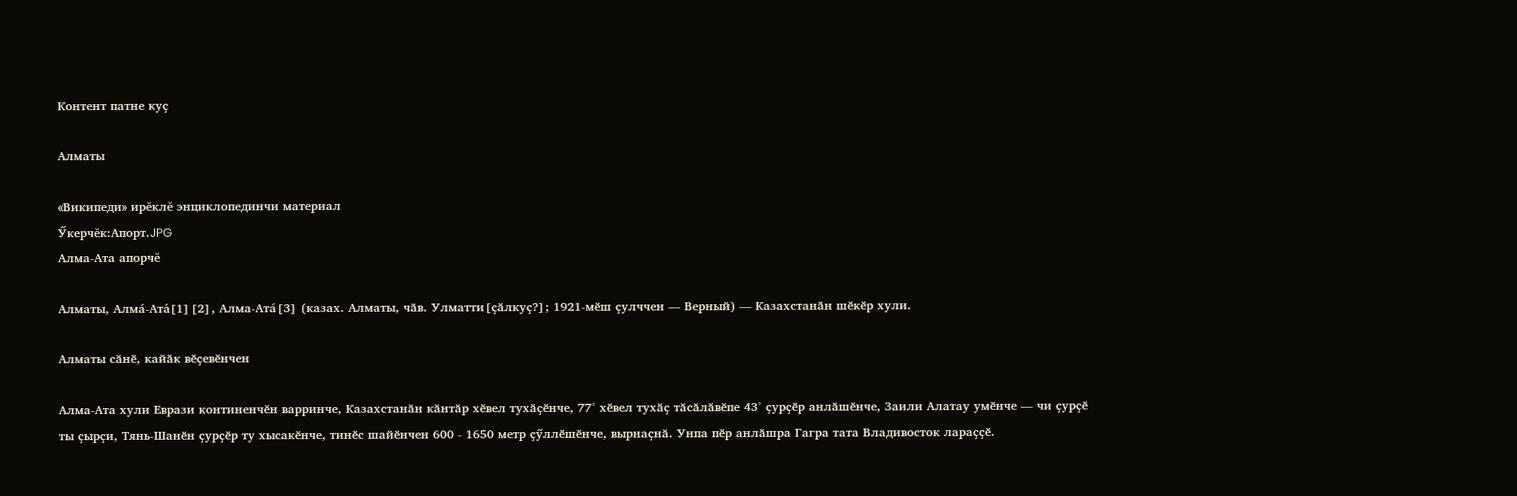Контент патне куҫ

Алматы

«Википеди» ирĕклĕ энциклопединчи материал
Ӳкерчĕк:Апорт.JPG
Алма-Ата апорчĕ

Алматы, Алма́-Ата́[1][2], Алма-Ата́[3] (казах. Алматы, чӑв. Улматти[ҫӑлкуҫ?]; 1921-мӗш ҫулччен — Верный) — Казахстанӑн шӗкӗр хули.

Алматы сӑнӗ, кайӑк вӗҫевӗнчен

Алма-Ата хули Еврази континенчӗн варринче, Казахстанӑн кӑнтӑр хӗвел тухӑҫӗнче, 77° хӗвел тухӑҫ тӑсӑлӑвӗпе 43° ҫурҫӗр анлӑшӗнче, Заили Алатау умӗнче — чи ҫурҫӗ ты ҫырҫи, Тянь-Шанӗн ҫурҫӗр ту хысакӗнче, тинӗс шайӗнчен 600 - 1650 метр ҫӳллӗшӗнче, вырнаҫнӑ. Унпа пӗр анлӑшра Гагра тата Владивосток лараҫҫӗ.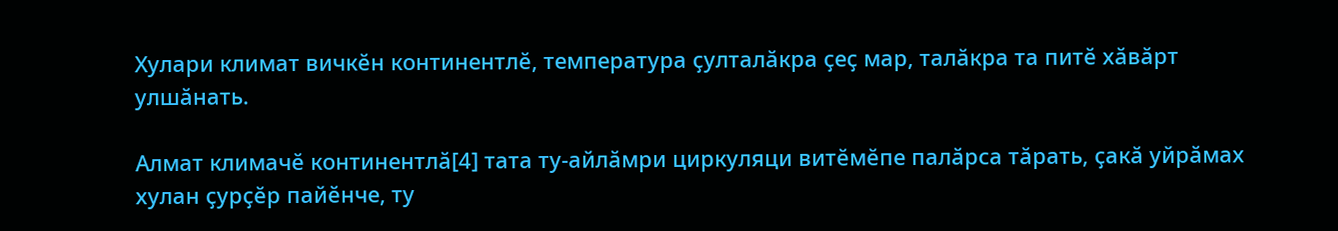Хулари климат вичкӗн континентлӗ, температура ҫулталӑкра ҫеҫ мар, талӑкра та питӗ хӑвӑрт улшӑнать.

Алмат климачӗ континентлӑ[4] тата ту-айлӑмри циркуляци витӗмӗпе палӑрса тӑрать, ҫакӑ уйрӑмах хулан ҫурҫӗр пайӗнче, ту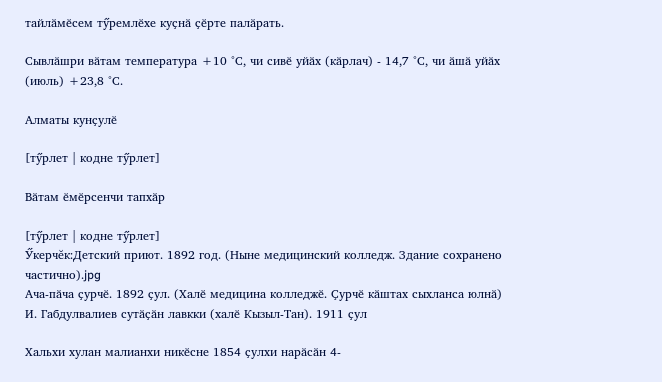тайлӑмӗсем тӳремлӗхе куҫнӑ ҫӗрте палӑрать.

Сывлӑшри вӑтам температура +10 °С, чи сивӗ уйӑх (кӑрлач) - 14,7 °С, чи ӑшӑ уйӑх (июль) +23,8 °С.

Алматы кунҫулӗ

[тӳрлет | кодне тӳрлет]

Вӑтам ӗмӗрсенчи тапхӑр

[тӳрлет | кодне тӳрлет]
Ӳкерчĕк:Детский приют. 1892 год. (Ныне медицинский колледж. Здание сохранено частично).jpg
Ача-пӑча ҫурчӗ. 1892 ҫул. (Халӗ медицина колледжӗ. Ҫурчӗ кӑштах сыхланса юлнӑ)
И. Габдулвалиев сутӑҫӑн лавкки (халӗ Кызыл-Тан). 1911 ҫул

Хальхи хулан малианхи никӗсне 1854 ҫулхи нарӑсӑн 4-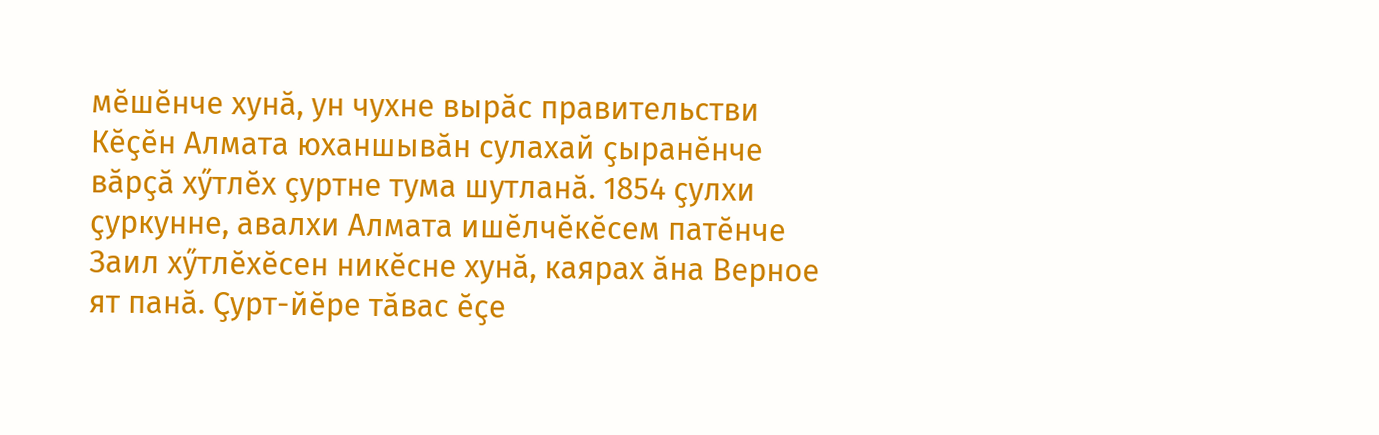мӗшӗнче хунӑ, ун чухне вырӑс правительстви Кӗҫӗн Алмата юханшывӑн сулахай ҫыранӗнче вӑрҫӑ хӳтлӗх ҫуртне тума шутланӑ. 1854 ҫулхи ҫуркунне, авалхи Алмата ишӗлчӗкӗсем патӗнче Заил хӳтлӗхӗсен никӗсне хунӑ, каярах ӑна Верное ят панӑ. Ҫурт-йӗре тӑвас ӗҫе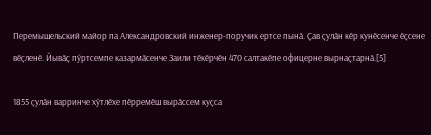Перемышельский майор па Александровский инженер-поручик ертсе пынӑ. Ҫав ҫулӑн кӗр кунӗсенче ӗҫсене вӗҫленӗ. Йывӑҫ пӳртсемпе казармӑсенче Заили тӗкӗрчӗн 470 салтакӗпе офицерне вырнаҫтарнӑ.[5]

1855 ҫулӑн варринче хӳтлӗхе пӗрремӗш вырӑссем куҫса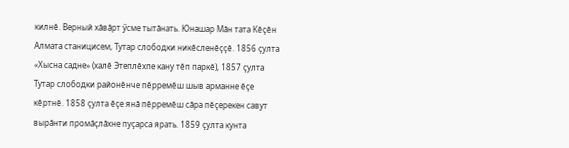килнӗ. Верный хӑвӑрт ӳсме тытӑнать. Юнашар Мӑн тата Кӗҫӗн Алмата станицисем, Тутар слободки никӗсленӗҫҫӗ. 1856 ҫулта «Хысна садне» (халӗ Этеплӗхпе кану тӗп паркӗ), 1857 ҫулта Тутар слободки районӗнче пӗрремӗш шыв арманне ӗҫе кӗртнӗ. 1858 ҫулта ӗҫе янӑ пӗрремӗш сӑра пӗҫерекен савут вырӑнти промӑҫлӑхне пуҫарса ярать. 1859 ҫулта кунта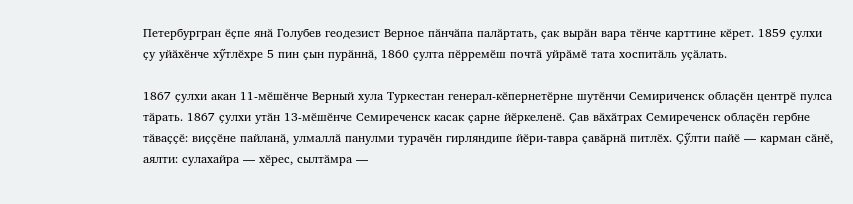Петербургран ӗҫпе янӑ Голубев геодезист Верное пӑнчӑпа палӑртать, ҫак вырӑн вара тӗнче карттине кӗрет. 1859 ҫулхи ҫу уйӑхӗнче хӳтлӗхре 5 пин ҫын пурӑннӑ, 1860 ҫулта пӗрремӗш почтӑ уйрӑмӗ тата хоспитӑль уҫӑлать.

1867 ҫулхи акан 11-мӗшӗнче Верный хула Туркестан генерал-кӗпернетӗрне шутӗнчи Семириченск облаҫӗн центрӗ пулса тӑрать. 1867 ҫулхи утӑн 13-мӗшӗнче Семиреченск касак ҫарне йӗркеленӗ. Ҫав вӑхӑтрах Семиреченск облаҫӗн гербне тӑваҫҫӗ: виҫҫӗне пайланӑ, улмаллӑ панулми турачӗн гирляндипе йӗри-тавра ҫавӑрнӑ питлӗх. Ҫӳлти пайӗ — карман сӑнӗ, аялти: сулахайра — хӗрес, сылтӑмра —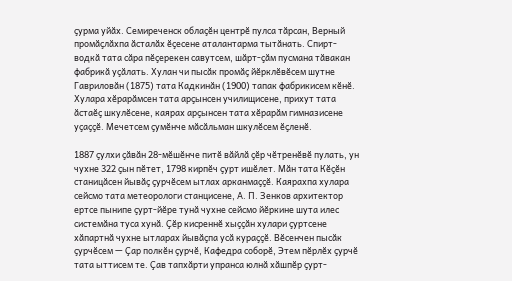ҫурма уйӑх. Семиреченск облаҫӗн центрӗ пулса тӑрсан, Верный промӑҫлӑхпа ӑсталӑх ӗҫесене аталантарма тытӑнать. Спирт-водкӑ тата сӑра пӗҫерекен савутсем, шӑрт-ҫӑм пусмана тӑвакан фабрикӑ уҫӑлать. Хулан чи пысӑк промӑҫ йӗрклӗвӗсем шутне Гавриловӑн (1875) тата Кадкинӑн (1900) тапак фабрикисем кӗнӗ. Хулара хӗрарӑмсен тата арҫынсен училищисене, прихут тата ӑстаӗҫ шкулӗсене, каярах арҫынсен тата хӗрарӑм гимназисене уҫаҫҫӗ. Мечетсем ҫумӗнче мӑсӑльман шкулӗсем ӗҫленӗ.

1887 ҫулхи ҫӑвӑн 28-мӗшӗнче питӗ вӑйлӑ ҫӗр чӗтренӗвӗ пулать, ун чухне 322 ҫын пӗтет, 1798 кирпӗч ҫурт ишӗлет. Мӑн тата Кӗҫӗн станицӑсен йывӑҫ ҫурчӗсем ытлах арканмаҫҫӗ. Каярахпа хулара сейсмо тата метеорологи станцисене, А. П. Зенков архитектор ертсе пынипе ҫурт-йӗре тунӑ чухне сейсмо йӗркине шута илес системӑна туса хунӑ. Ҫӗр кисреннӗ хыҫҫӑн хулари ҫуртсене хӑпартнӑ чухне ытларах йывӑҫпа усӑ кураҫҫӗ. Вӗсенчен пысӑк ҫурчӗсем — Ҫар полкӗн ҫурчӗ, Кафедра соборӗ, Этем пӗрлӗх ҫурчӗ тата ыттисем те. Ҫав тапхӑрти упранса юлнӑ хӑшпӗр ҫурт-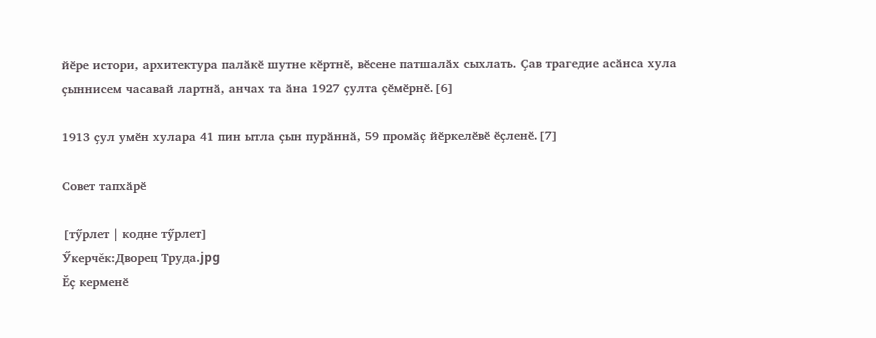йӗре истори, архитектура палӑкӗ шутне кӗртнӗ, вӗсене патшалӑх сыхлать. Ҫав трагедие асӑнса хула ҫыннисем часавай лартнӑ, анчах та ӑна 1927 ҫулта ҫӗмӗрнӗ.[6]

1913 ҫул умӗн хулара 41 пин ытла ҫын пурӑннӑ, 59 промӑҫ йӗркелӗвӗ ӗҫленӗ.[7]

Совет тапхӑрӗ

[тӳрлет | кодне тӳрлет]
Ӳкерчĕк:Дворец Труда.jpg
Ӗҫ керменӗ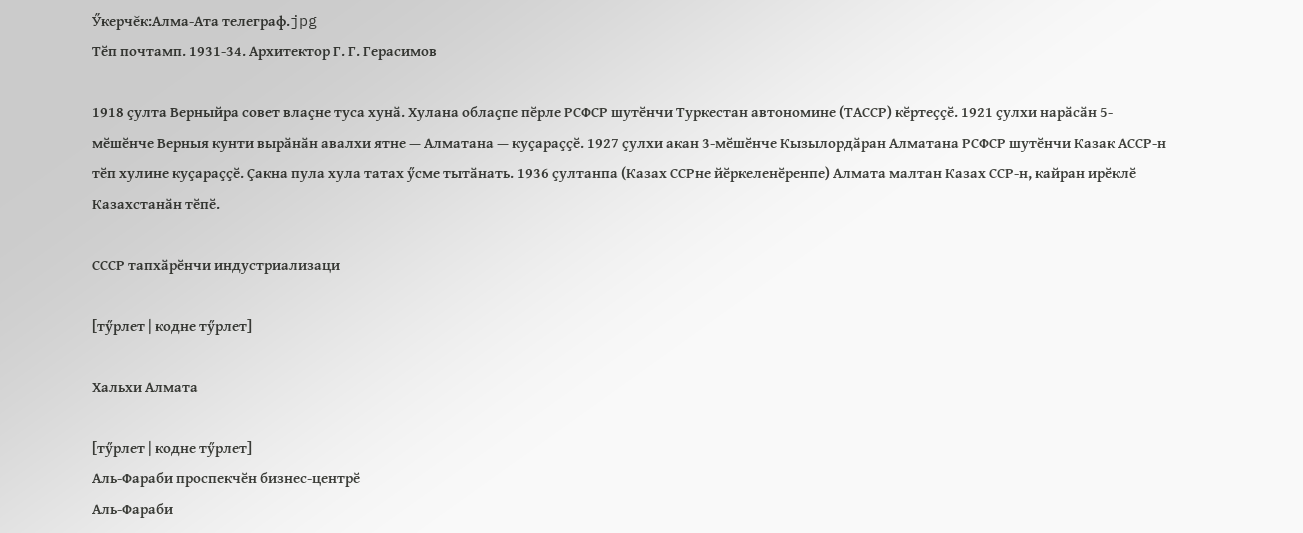Ӳкерчĕк:Алма-Ата телеграф.jpg
Тӗп почтамп. 1931-34. Архитектор Г. Г. Герасимов

1918 ҫулта Верныйра совет влаҫне туса хунӑ. Хулана облаҫпе пӗрле РСФСР шутӗнчи Туркестан автономине (ТАССР) кӗртеҫҫӗ. 1921 ҫулхи нарӑсӑн 5-мӗшӗнче Верныя кунти вырӑнӑн авалхи ятне — Алматана — куҫараҫҫӗ. 1927 ҫулхи акан 3-мӗшӗнче Кызылордӑран Алматана РСФСР шутӗнчи Казак АССР-н тӗп хулине куҫараҫҫӗ. Ҫакна пула хула татах ӳсме тытӑнать. 1936 ҫултанпа (Казах ССРне йӗркеленӗренпе) Алмата малтан Казах ССР-н, кайран ирӗклӗ Казахстанӑн тӗпӗ.

СССР тапхӑрӗнчи индустриализаци

[тӳрлет | кодне тӳрлет]

Хальхи Алмата

[тӳрлет | кодне тӳрлет]
Аль-Фараби проспекчӗн бизнес-центрӗ
Аль-Фараби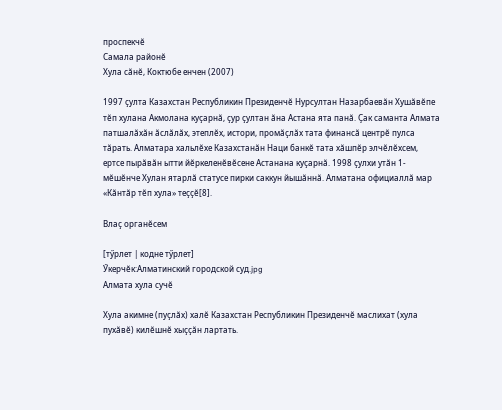проспекчӗ
Самала районӗ
Хула сӑнӗ, Коктюбе енчен (2007)

1997 ҫулта Казахстан Республикин Президенчӗ Нурсултан Назарбаевӑн Хушӑвӗпе тӗп хулана Акмолана куҫарнӑ, ҫур ҫултан ӑна Астана ята панӑ. Ҫак саманта Алмата патшалӑхӑн ӑслӑлӑх, этеплӗх, истори, промӑҫлӑх тата финансӑ центрӗ пулса тӑрать. Алматара хальлӗхе Казахстанӑн Наци банкӗ тата хӑшпӗр элчӗлӗхсем, ертсе пырӑвӑн ытти йӗркеленӗвӗсене Астанана куҫарнӑ. 1998 ҫулхи утӑн 1-мӗшӗнче Хулан ятарлӑ статусе пирки саккун йышӑннӑ. Алматана официаллӑ мар «Кӑнтӑр тӗп хула» теҫҫӗ[8].

Влаҫ органӗсем

[тӳрлет | кодне тӳрлет]
Ӳкерчĕк:Алматинский городской суд.jpg
Алмата хула сучӗ

Хула акимне (пуҫлӑх) халӗ Казахстан Республикин Президенчӗ маслихат (хула пухӑвӗ) килӗшнӗ хыҫҫӑн лартать.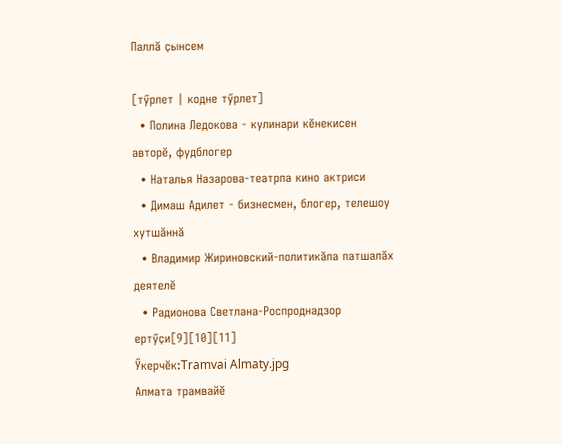Паллӑ ҫынсем

[тӳрлет | кодне тӳрлет]
  • Полина Ледокова - кулинари кӗнекисен авторӗ, фудблогер
  • Наталья Назарова-театрпа кино актриси
  • Димаш Адилет - бизнесмен, блогер, телешоу хутшӑннӑ
  • Владимир Жириновский-политикӑпа патшалӑх деятелӗ
  • Радионова Светлана-Роспроднадзор ертӳҫи[9][10][11]
Ӳкерчĕк:Tramvai Almaty.jpg
Алмата трамвайĕ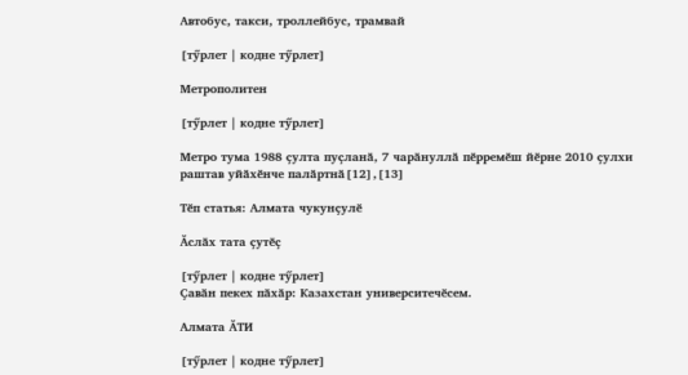Автобус, такси, троллейбус, трамвай

[тӳрлет | кодне тӳрлет]

Метрополитен

[тӳрлет | кодне тӳрлет]

Метро тума 1988 ҫулта пуҫланӑ, 7 чарӑнуллӑ пӗрремӗш йӗрне 2010 ҫулхи раштав уйӑхӗнче палӑртнӑ[12],[13]

Тӗп статья: Алмата чукунҫулӗ

Ӑслӑх тата ҫутӗҫ

[тӳрлет | кодне тӳрлет]
Ҫавӑн пекех пӑхӑр: Казахстан университечӗсем.

Алмата ӐТИ

[тӳрлет | кодне тӳрлет]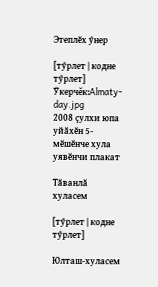Этеплӗх ӳнер

[тӳрлет | кодне тӳрлет]
Ӳкерчĕк:Almaty-day.jpg
2008 ҫулхи юпа уйӑхӗн 5-мӗшӗнче хула уявӗнчи плакат

Тӑванлӑ хуласем

[тӳрлет | кодне тӳрлет]

Юлташ-хуласем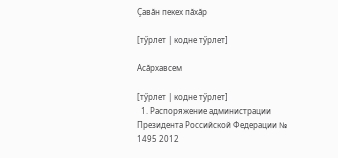Ҫавӑн пекех пӑхӑр

[тӳрлет | кодне тӳрлет]

Асӑрхавсем

[тӳрлет | кодне тӳрлет]
  1. Распоряжение администрации Президента Российской Федерации № 1495 2012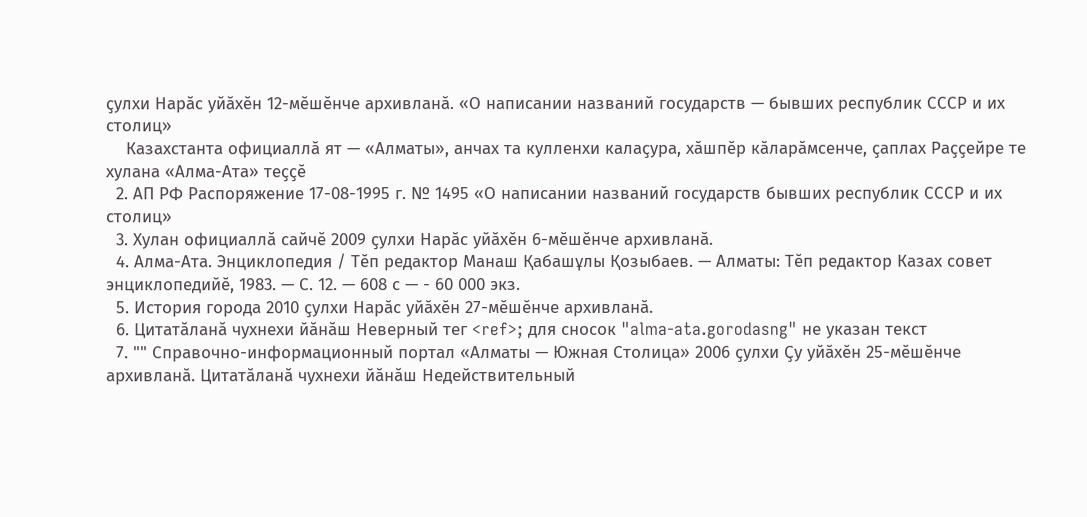ҫулхи Нарӑс уйӑхӗн 12-мӗшӗнче архивланӑ. «О написании названий государств — бывших республик СССР и их столиц»
    Казахстанта официаллӑ ят — «Алматы», анчах та кулленхи калаҫура, хӑшпӗр кӑларӑмсенче, ҫаплах Раҫҫейре те хулана «Алма-Ата» теҫҫӗ
  2. АП РФ Распоряжение 17-08-1995 г. № 1495 «О написании названий государств бывших республик СССР и их столиц»
  3. Хулан официаллă сайчĕ 2009 ҫулхи Нарӑс уйӑхӗн 6-мӗшӗнче архивланӑ.
  4. Алма-Ата. Энциклопедия / Тӗп редактор Манаш Қабашұлы Қозыбаев. — Алматы: Тӗп редактор Казах совет энциклопедийӗ, 1983. — С. 12. — 608 с — - 60 000 экз.
  5. История города 2010 ҫулхи Нарӑс уйӑхӗн 27-мӗшӗнче архивланӑ.
  6. Цитатăланă чухнехи йăнăш Неверный тег <ref>; для сносок "alma-ata.gorodasng" не указан текст
  7. "" Справочно-информационный портал «Алматы — Южная Столица» 2006 ҫулхи Ҫу уйӑхӗн 25-мӗшӗнче архивланӑ. Цитатăланă чухнехи йăнăш Недействительный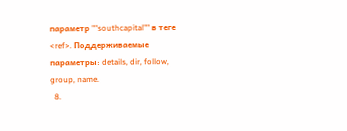параметр ""southcapital"" в теге <ref>. Поддерживаемые параметры: details, dir, follow, group, name.
  8.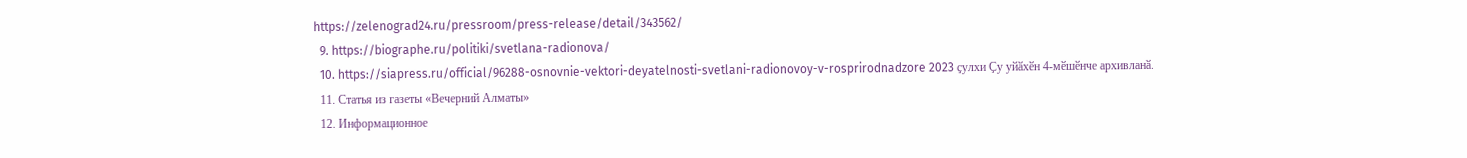https://zelenograd24.ru/pressroom/press-release/detail/343562/
  9. https://biographe.ru/politiki/svetlana-radionova/
  10. https://siapress.ru/official/96288-osnovnie-vektori-deyatelnosti-svetlani-radionovoy-v-rosprirodnadzore 2023 ҫулхи Ҫу уйӑхӗн 4-мӗшӗнче архивланӑ.
  11. Статья из газеты «Вечерний Алматы»
  12. Информационное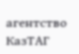агентство КазТАГ